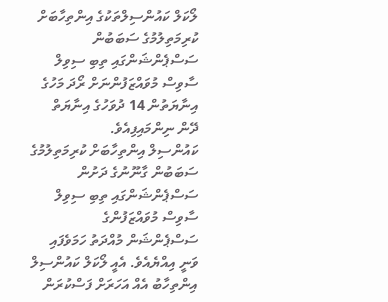ލޯކަލް ކައުންސިލްތަކުގެ އިންތިހާބަށް ކުރިމަތިލުމުގެ ސަބަބުން ސަސްޕެންޝަންގައި ތިބި ސިވިލް ސާވިސް މުވައްޒަފުންނަށް ރޯދަ މަހުގެ އިނާޔަތުން 14 ދުވަހުގެ އިނާޔަތް ދޭން ނިންމައިފިއެވެ.
ކައުންސިލް އިންތިހާބަށް ކުރިމަތިލުމުގެ ސަބަބުން ގާނޫނުގެ ދަށުން ސަސްޕެންޝަންގައި ތިބި ސިވިލް ސާވިސް މުވައްޒަފުންގެ ސަސްޕެންޝަން މުއްދަތު ހަމަވެފައި ވަނީ އިއްޔެއެވެ. އެއީ ލޯކަލް ކައުންސިލް އިންތިހާބު އެއް އަހަރަށް ފަސްކުރަން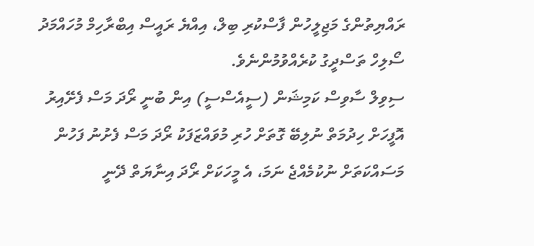ރައްޔިތުންގެ މަޖިލީހުން ފާސްކުރި ބިލް، އިއްޔެ ރައީސް އިބްރާހިމް މުހައްމަދު ސޯލިހް ތަސްދީގު ކުރެއްވުމުންނެވެ.
ސިވިލް ސާވިސް ކަމިޝަން (ސީއެސްސީ) އިން ބުނީ ރޯދަ މަސް ފެށޭއިރު އޮފީހަށް ހިދުމަތް ނުލިބޭ ގޮތަށް ހުރި މުވައްޒަފަކު ރޯދަ މަސް ފެށުނު ފަހުން މަސައްކަތަށް ނުކުމެއްޖެ ނަމަ، އެ މީހަކަށް ރޯދަ އިނާޔަތް ދޭނީ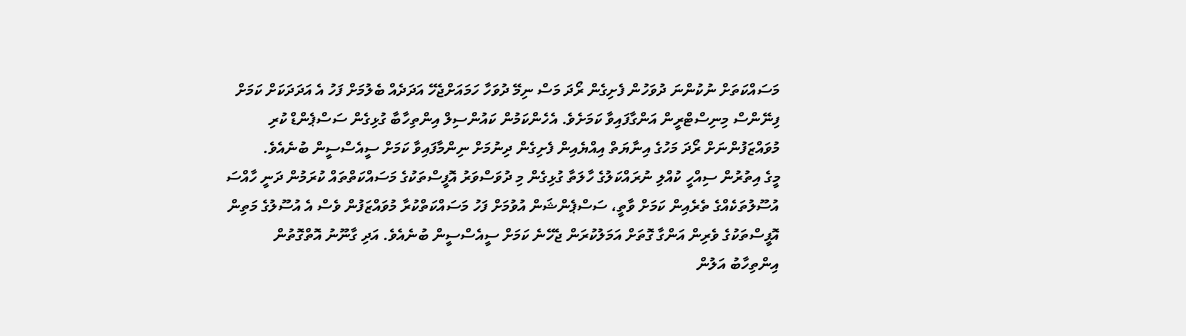މަސައްކަތަށް ނުކުންނަ ދުވަހުން ފެށިގެން ރޯދަ މަސް ނިމޭ ދުވަހާ ހަމައަށްޖެހޭ އަދަދެއް ބެލުމަށް ފަހު އެ އަދަދަކަށް ކަމަށް ފިނޭންސް މިނިސްޓްރީން އަންގާފައިވާ ކަމަށެވެ. އެހެންކަމުން ކައުންސިލް އިންތިހާބާ ގުޅިގެން ސަސްޕެންޑް ކުރި މުވައްޒަފުންނަށް ރޯދަ މަހުގެ އިނާޔަތް އިއްޔެއިން ފެށިގެން ދިނުމަށް ނިންމާފައިވާ ކަމަށް ސީއެސްސީން ބުނެއެވެ.
މީގެ އިތުރުން ސިއްހީ ކުއްލި ނުރައްކަލުގެ ހާލަތާ ގުޅިގެން މި ދުވަސްވަރު އޮފީސްތަކުގެ މަސައްކަތްތައް ކުރަމުން ދަނީ ހާއްސަ އުސޫލުތަކެއްގެ ތެރެއިން ކަމަށް ވާތީ، ސަސްޕެންޝަން އުވުމަށް ފަހު މަސައްކަތްކުރާ މުވައްޒަފުން ވެސް އެ އުސޫލުގެ މަތިން އޮފީސްތަކުގެ ވެރިން އަންގާ ގޮތަށް އަމަލުކުރަން ޖެހޭނެ ކަމަށް ސީއެސްސީން ބުނެއެވެ. އަދި ގާނޫނު އޮތްގޮތުން އިންތިހާބު އަލުން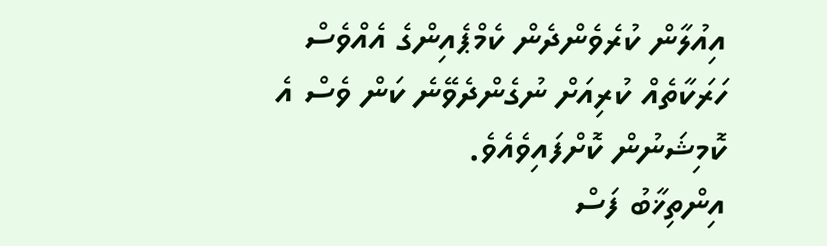އިއުލާން ކުރެވެންދެން ކެމްޕެއިންގެ އެއްވެސް ހަރަކާތެއް ކުރިއަށް ނުގެންދެވޭނެ ކަން ވެސް އެ ކޮމިޝަނުން ކޮށްފައިވެއެވެ.
އިންތިޚާބު ފަސް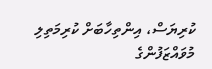ކުރިޔަސް، އިންތިހާބަށް ކުރިމަތިލި މުވައްޒަފުންގެ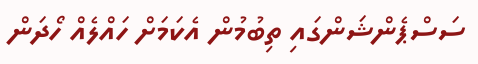ސަސްޕެންޝަންގައި ތިބުމުން އެކަމަށް ހައްލެއް ހޯދަން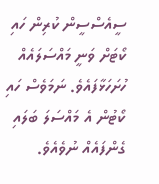ސީއެސްސީން ކުރިން ހައި ކޯޓަށް ވަނީ މައްސަލައެއް ހުށަހަޅާފައެވެ. ނަމަވެސް ހައި ކޯޓުން އެ މައްސަލަ ބަލައި ގެންފައެއް ނުވެއެވެ.